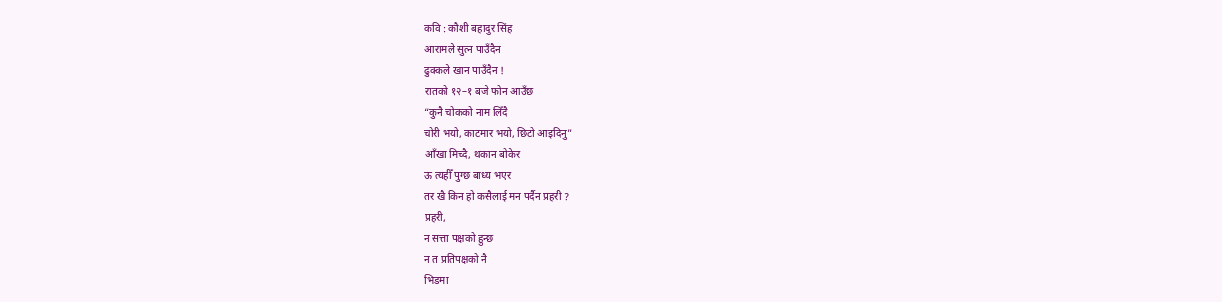कवि : कौशी बहादुर सिंह
आरामले सुत्न पाउँदैन
ढुक्कले खान पाउँदैन !
रातको १२–१ बजे फोन आउँछ
“कुनै चोकको नाम लिँदै
चोरी भयो, काटमार भयो, छिटो आइदिनु”
आँखा मिच्दै, थकान बोकेर
ऊ त्यहीँ पुग्छ बाध्य भएर
तर खै किन हो कसैलाई मन पर्दैन प्रहरी ?
प्रहरी,
न सत्ता पक्षको हुन्छ
न त प्रतिपक्षको नै
भिडमा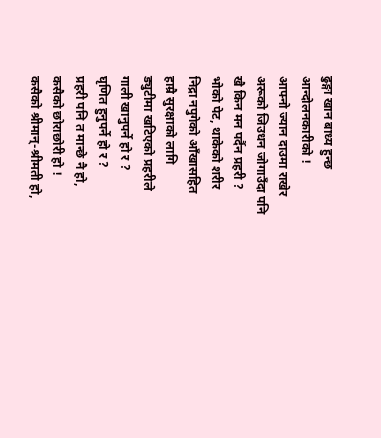ढुङ्गा खान बाध्य हुन्छ
आन्दोलनकारीको !
आफ्नो ज्यान दाउमा राखेर
अरूको जिउधन जोगाउँदा पनि
खै किन मन पर्दैन प्रहरी ?
भोको पेट, थाकेको शरीर
निद्रा नपुगेको आँखासहित
हाम्रै सुरक्षाको लागि
ड्युटीमा खटिएको प्रहरीले
गाली खानुपर्ने हो र ?
घृणित हुनुपर्ने हो र ?
प्रहरी पनि त मान्छे नै हो,
कसैको छोराछोरी हो !
कसैको श्रीमान्-श्रीमती हो,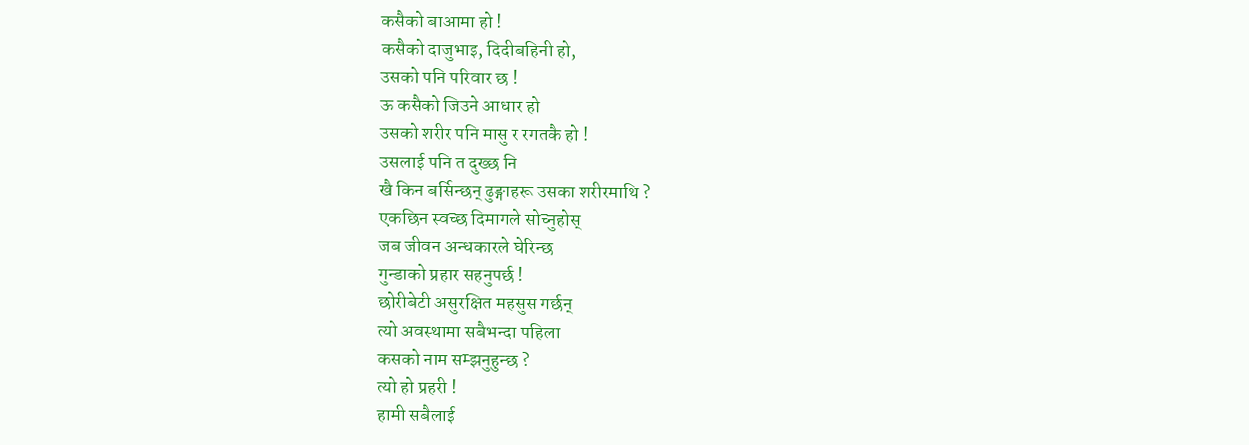कसैको बाआमा हो !
कसैको दाजुभाइ, दिदीबहिनी हो,
उसको पनि परिवार छ !
ऊ कसैको जिउने आधार हो
उसको शरीर पनि मासु र रगतकै हो !
उसलाई पनि त दुख्छ नि
खै किन बर्सिन्छन् ढुङ्गाहरू उसका शरीरमाथि ?
एकछिन स्वच्छ दिमागले सोच्नुहोस्
जब जीवन अन्धकारले घेरिन्छ
गुन्डाको प्रहार सहनुपर्छ !
छोरीबेटी असुरक्षित महसुस गर्छन्
त्यो अवस्थामा सबैभन्दा पहिला
कसको नाम सम्झनुहुन्छ ?
त्यो हो प्रहरी !
हामी सबैलाई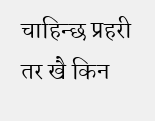चाहिन्छ प्रहरी
तर खै किन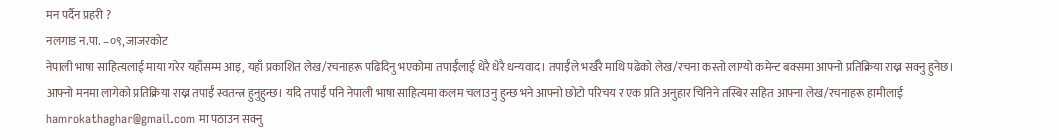मन पर्दैन प्रहरी ?
नलगाड न.पा. –०९, जाजरकोट
नेपाली भाषा साहित्यलाई माया गरेर यहाँसम्म आइ, यहाँ प्रकाशित लेख/रचनाहरू पढिदिनु भएकोमा तपाईँलाई धेरै धेरै धन्यवाद। तपाईँले भर्खरै माथि पढेको लेख/रचना कस्तो लाग्यो कमेन्ट बक्समा आफ्नो प्रतिक्रिया राख्न सक्नु हुनेछ। आफ्नो मनमा लागेको प्रतिक्रिया राख्न तपाईँ स्वतन्त्र हुनुहुन्छ। यदि तपाईँ पनि नेपाली भाषा साहित्यमा कलम चलाउनु हुन्छ भने आफ्नो छोटो परिचय र एक प्रति अनुहार चिनिने तस्बिर सहित आफ्ना लेख/रचनाहरू हामीलाई hamrokathaghar@gmail.com मा पठाउन सक्नु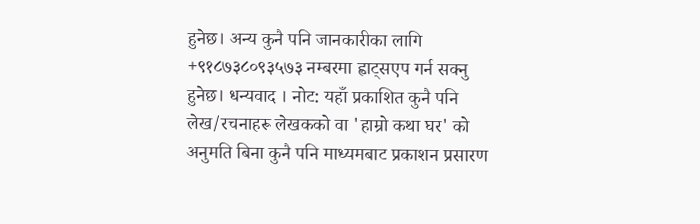हुनेछ। अन्य कुनै पनि जानकारीका लागि +९१८७३८०९३५७३ नम्बरमा ह्वाट्सएप गर्न सक्नु हुनेछ। धन्यवाद । नोट: यहाँ प्रकाशित कुनै पनि लेख/रचनाहरू लेखकको वा 'हाम्रो कथा घर' को अनुमति बिना कुनै पनि माध्यमबाट प्रकाशन प्रसारण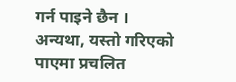गर्न पाइने छैन । अन्यथा, यस्तो गरिएको पाएमा प्रचलित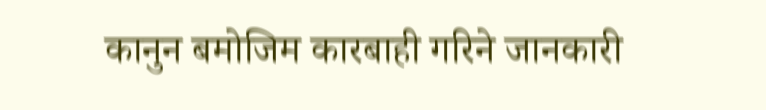कानुन बमोजिम कारबाही गरिने जानकारी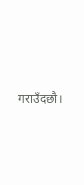गराउँदछौ।